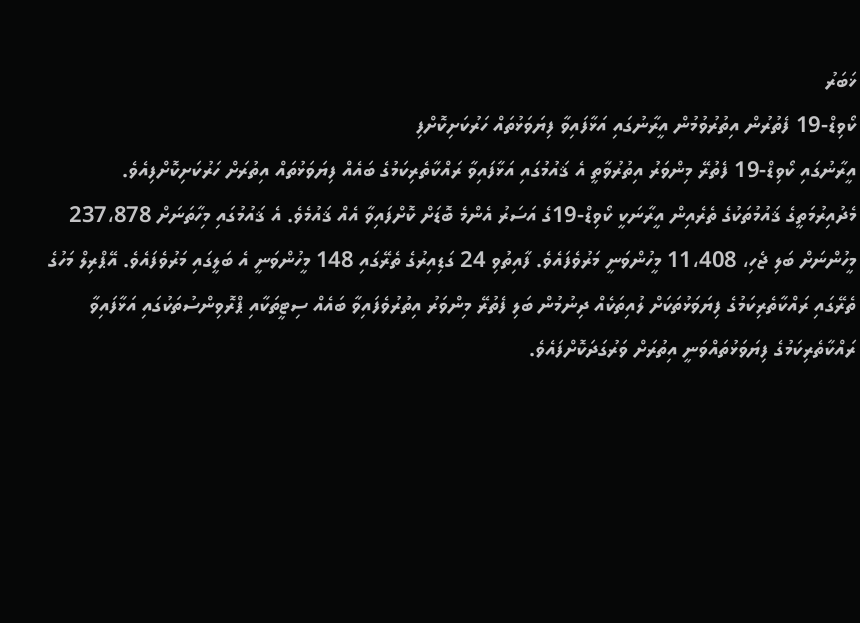ޚަބަރު
ކޯވިޑް-19 ފެތުރުން އިތުރުވުމުން އީރާނުގައި އަޅާފައިވާ ފިޔަވަޅުތައް ހަރުކަށިކޮށްފި
އީރާނުގައި ކޯވިޑް-19 ފެތުރޭ މިންވަރު އިތުރުވާތީ އެ ޤައުމުގައި އަޅާފައިވާ ރައްކާތެރިކަމުގެ ބައެއް ފިޔަވަޅުތައް އިތުރަށް ހަރުކަށިކޮށްފިއެވެ.
މެދުއިރުމަތީގެ ޤައުމުތަކުގެ ތެރެއިން އީރާނަކީ ކޯވިޑް-19ގެ އަސަރު އެންމެ ބޮޑަށް ކޮށްފައިވާ އެއް ޤައުމެވެ. އެ ޤައުމުގައި މިހާތަނަށް 237،878 މީހުންނަށް ބަލި ޖެހި، 11،408 މީހުންވަނީ މަރުވެފައެވެ. ފާއިތުވި 24 ގަޑިއިރުގެ ތެރޭގައި 148 މީހުންވަނީ އެ ބަލީގައި މަރުވެފައެވެ. އޭޕްރިލް މަހުގެ ތެރޭގައި ރައްކާތެރިކަމުގެ ފިޔަވަޅުތަކަށް ލުއިތަކެއް ދިނުމުން ބަލި ފެތުރޭ މިންވަރު އިތުރުވެފައިވާ ބައެއް ސިޓީތަކާއި ޕްރޮވިންސުތަކުގައި އަޅާފައިވާ ރައްކާތެރިކަމުގެ ފިޔަވަޅުތައްވަނީ އިތުރަށް ވަރުގަދަކޮށްފައެވެ.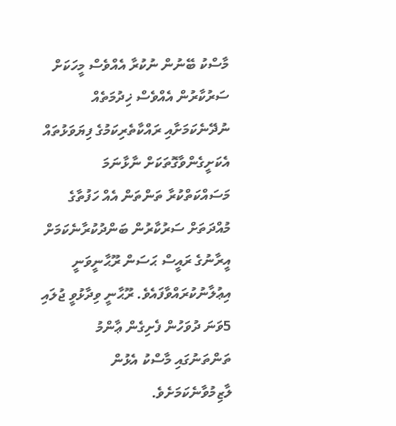މާސްކު ބޭނުން ނުކުރާ އެއްވެސް މީހަކަށް ސަރުކާރުން އެއްވެސް ޚިދުމަތެއް ނުދޭނެކަމަށާއި ރައްކާތެރިކަމުގެ ފިޔަވަޅުތައް އެކަށީގެންވާގޮތަކަށް ނާޅާނަމަ މަސައްކަތްކުރާ ތަންތަން އެއް ހަފުތާގެ މުއްދަތަށް ސަރުކާރުން ބަންދުކުރާނެކަމަށް އީރާނުގެ ރައީސް ޙަސަން ރޫޙާނީވަނީ އިޢުލާނުކުރައްވާފައެވެ. ރޫޙާނީ ވިދާޅުވީ ޖުލައި 5ވަނަ ދުވަހުން ފެށިގެން ޢާންމު ތަންތަނުގައި މާސްކު އެޅުން ލާޒިމުވާނެކަމަށެވެ.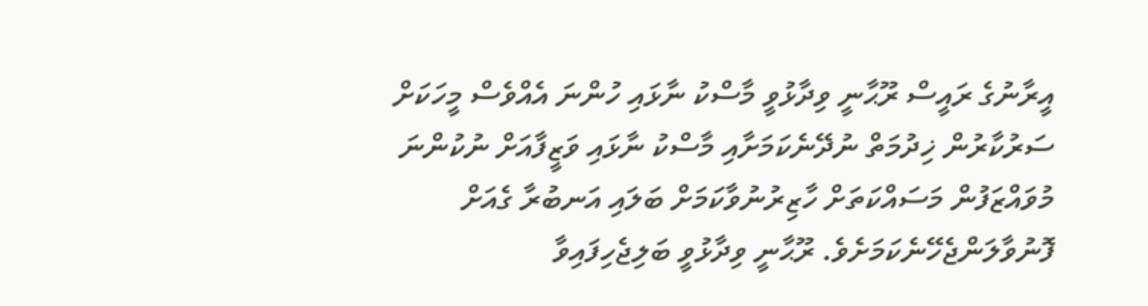އީރާނުގެ ރައީސް ރޫޙާނީ ވިދާޅުވީ މާސްކު ނާޅައި ހުންނަ އެއްވެސް މީހަކަށް ސަރުކާރުން ޚިދުމަތް ނުދޭނެކަމަށާއި މާސްކު ނާޅައި ވަޒީފާއަށް ނުކުންނަ މުވައްޒަފުން މަސައްކަތަށް ހާޒިރުނުވާކަމަށް ބަލައި އަނބުރާ ގެއަށް ފޮނުވާލަންޖެހޭނެކަމަށެވެ. ރޫޙާނީ ވިދާޅުވީ ބަލިޖެހިފައިވާ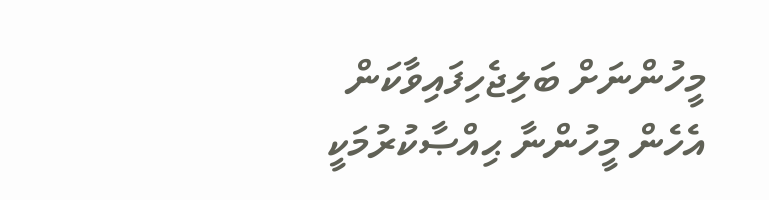މީހުންނަށް ބަލިޖެހިފައިވާކަން އެހެން މީހުންނާ ޙިއްޞާކުރުމަކީ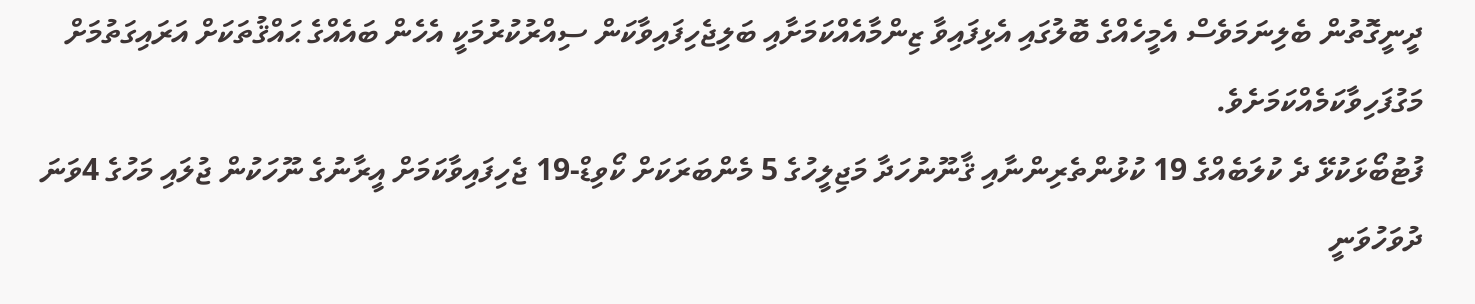ދީނީގޮތުން ބެލިނަމަވެސް އެމީހެއްގެ ބޮލުގައި އެޅިފައިވާ ޒިންމާއެއްކަމަށާއި ބަލިޖެހިފައިވާކަން ސިއްރުކުރުމަކީ އެހެން ބައެއްގެ ޙައްޤުތަކަށް އަރައިގަތުމަށް މަގުފަހިވާކަމެއްކަމަށެވެ.
ފުޓުބޯޅަކުޅޭ ދެ ކުލަބެއްގެ 19 ކުޅުންތެރިންނާއި ޤާނޫނުހަދާ މަޖިލީހުގެ 5 މެންބަރަކަށް ކޯވިޑް-19 ޖެހިފައިވާކަމަށް އީރާނުގެ ނޫހަކުން ޖުލައި މަހުގެ 4ވަނަ ދުވަހުވަނީ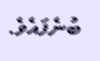ބުނެފައެވެ.